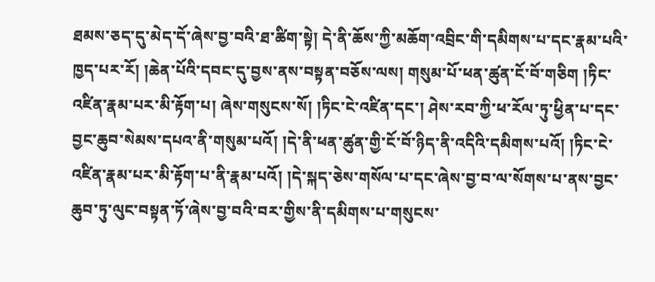ཐམས་ཅད་དུ་མེད་དོ་ཞེས་བྱ་བའི་ཐ་ཚིག་སྟེ། དེ་ནི་ཆོས་ཀྱི་མཆོག་འབྲིང་གི་དམིགས་པ་དང་རྣམ་པའི་ཁྱད་པར་རོ། །ཆེན་པོའི་དབང་དུ་བྱས་ནས་བསྟན་བཅོས་ལས། གསུམ་པོ་ཕན་ཚུན་ངོ་བོ་གཅིག །ཏིང་འཛིན་རྣམ་པར་མི་རྟོག་པ། ཞེས་གསུངས་སོ། །ཏིང་ངེ་འཛིན་དང་། ཤེས་རབ་ཀྱི་ཕ་རོལ་ཏུ་ཕྱིན་པ་དང་བྱང་ཆུབ་སེམས་དཔའ་ནི་གསུམ་པའོ། །དེ་ནི་ཕན་ཚུན་གྱི་ངོ་བོ་ཉིད་ནི་འདིའི་དམིགས་པའོ། །ཏིང་ངེ་འཛིན་རྣམ་པར་མི་རྟོག་པ་ནི་རྣམ་པའོ། །དེ་སྐད་ཅེས་གསོལ་པ་དང་ཞེས་བྱ་བ་ལ་སོགས་པ་ནས་བྱང་ཆུབ་ཏུ་ལུང་བསྟན་ཏོ་ཞེས་བྱ་བའི་བར་གྱིས་ནི་དམིགས་པ་གསུངས་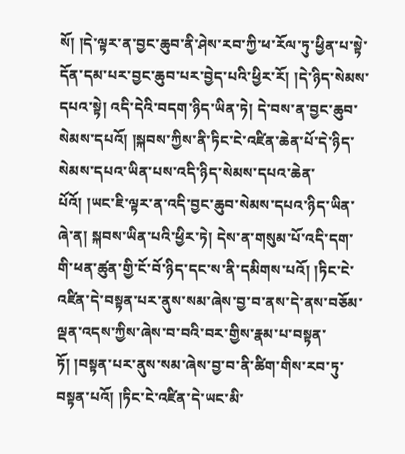སོ། །དེ་ལྟར་ན་བྱང་ཆུབ་ནི་ཤེས་རབ་ཀྱི་ཕ་རོལ་ཏུ་ཕྱིན་པ་སྟེ་དོན་དམ་པར་བྱང་ཆུབ་པར་བྱེད་པའི་ཕྱིར་རོ། །དེ་ཉིད་སེམས་དཔའ་སྟེ། འདི་དེའི་བདག་ཉིད་ཡིན་ཏེ། དེ་བས་ན་བྱང་ཆུབ་སེམས་དཔའོ། །སྐབས་ཀྱིས་ནི་ཏིང་ངེ་འཛིན་ཆེན་པོ་དེ་ཉིད་སེམས་དཔའ་ཡིན་པས་འདི་ཉིད་སེམས་དཔའ་ཆེན་པོའོ། །ཡང་ཇི་ལྟར་ན་འདི་བྱང་ཆུབ་སེམས་དཔའ་ཉིད་ཡིན་ཞེ་ན། སྐབས་ཡིན་པའི་ཕྱིར་ཏེ། དེས་ན་གསུམ་པོ་འདི་དག་གི་ཕན་ཚུན་གྱི་ངོ་བོ་ཉིད་དང་ས་ནི་དམིགས་པའོ། །ཏིང་ངེ་འཛིན་དེ་བསྟན་པར་ནུས་སམ་ཞེས་བྱ་བ་ནས་དེ་ནས་བཅོམ་ལྡན་འདས་ཀྱིས་ཞེས་བ་བའི་བར་གྱིས་རྣམ་པ་བསྟན་ཏོ། །བསྟན་པར་ནུས་སམ་ཞེས་བྱ་བ་ནི་ཚིག་གིས་རབ་ཏུ་བསྟན་པའོ། །ཏིང་ངེ་འཛིན་དེ་ཡང་མི་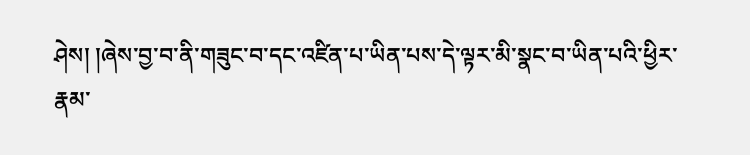ཤེས། །ཞེས་བྱ་བ་ནི་གཟུང་བ་དང་འཛིན་པ་ཡིན་པས་དེ་ལྟར་མི་སྣང་བ་ཡིན་པའི་ཕྱིར་རྣམ་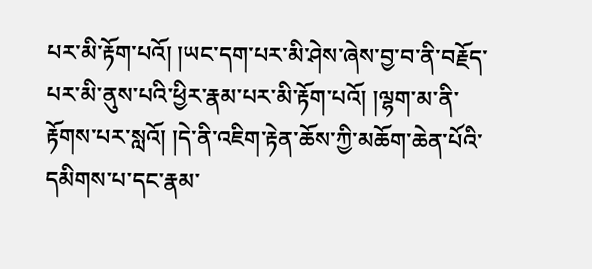པར་མི་རྟོག་པའོ། །ཡང་དག་པར་མི་ཤེས་ཞེས་བྱ་བ་ནི་བརྗོད་པར་མི་ནུས་པའི་ཕྱིར་རྣམ་པར་མི་རྟོག་པའོ། །ལྷག་མ་ནི་རྟོགས་པར་སླའོ། །དེ་ནི་འཇིག་རྟེན་ཆོས་ཀྱི་མཆོག་ཆེན་པོའི་དམིགས་པ་དང་རྣམ་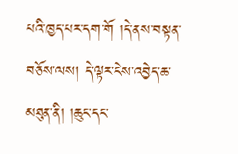པའི་ཁྱད་པར་དག་གོ །དེ་ནས་བསྟན་བཅོས་ལས། དེ་ལྟར་ངེས་འབྱེད་ཆ་མཐུན་ནི། །ཆུང་དང་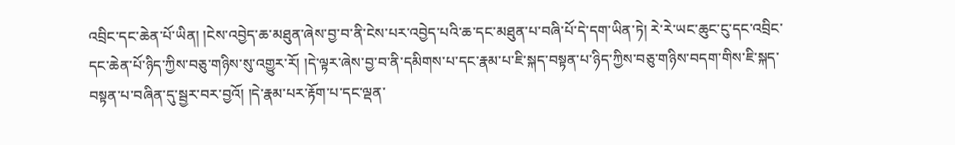འབྲིང་དང་ཆེན་པོ་ཡིན། །ངེས་འབྱེད་ཆ་མཐུན་ཞེས་བྱ་བ་ནི་ངེས་པར་འབྱེད་པའི་ཆ་དང་མཐུན་པ་བཞི་པོ་དེ་དག་ཡིན་ཏེ། རེ་རེ་ཡང་ཆུང་ངུ་དང་འབྲིང་དང་ཆེན་པོ་ཉིད་ཀྱིས་བཅུ་གཉིས་སུ་འགྱུར་རོ། །དེ་ལྟར་ཞེས་བྱ་བ་ནི་དམིགས་པ་དང་རྣམ་པ་ཇི་སྐད་བསྟན་པ་ཉིད་ཀྱིས་བཅུ་གཉིས་བདག་གིས་ཇི་སྐད་བསྟན་པ་བཞིན་དུ་སྦྱར་བར་བྱའོ། །དེ་རྣམ་པར་རྟོག་པ་དང་ལྡན་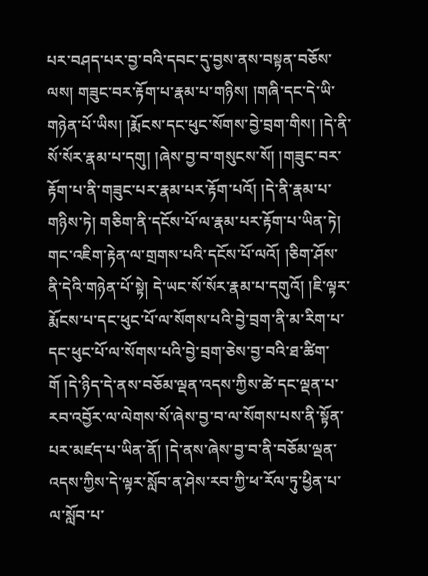པར་བཤད་པར་བྱ་བའི་དབང་དུ་བྱས་ནས་བསྟན་བཅོས་ལས། གཟུང་བར་རྟོག་པ་རྣམ་པ་གཉིས། །གཞི་དང་དེ་ཡི་གཉེན་པོ་ཡིས། །རྨོངས་དང་ཕུང་སོགས་བྱེ་བྲག་གིས། །དེ་ནི་སོ་སོར་རྣམ་པ་དགུ། །ཞེས་བྱ་བ་གསུངས་སོ། །གཟུང་བར་རྟོག་པ་ནི་གཟུང་པར་རྣམ་པར་རྟོག་པའོ། །དེ་ནི་རྣམ་པ་གཉིས་ཏེ། གཅིག་ནི་དངོས་པོ་ལ་རྣམ་པར་རྟོག་པ་ཡིན་ཏེ། གང་འཇིག་རྟེན་ལ་གྲགས་པའི་དངོས་པོ་ལའོ། །ཅིག་ཤོས་ནི་དེའི་གཉེན་པོ་སྟེ། དེ་ཡང་སོ་སོར་རྣམ་པ་དགུའོ། །ཇི་ལྟར་རྨོངས་པ་དང་ཕུང་པོ་ལ་སོགས་པའི་བྱེ་བྲག་ནི་མ་རིག་པ་དང་ཕུང་པོ་ལ་སོགས་པའི་བྱེ་བྲག་ཅེས་བྱ་བའི་ཐ་ཚིག་གོ །དེ་ཉིད་དེ་ནས་བཅོམ་ལྡན་འདས་ཀྱིས་ཚེ་དང་ལྡན་པ་རབ་འབྱོར་ལ་ལེགས་སོ་ཞེས་བྱ་བ་ལ་སོགས་པས་ནི་སྟོན་པར་མཛད་པ་ཡིན་ནོ། །དེ་ནས་ཞེས་བྱ་བ་ནི་བཅོམ་ལྡན་འདས་ཀྱིས་དེ་ལྟར་སློབ་ན་ཤེས་རབ་ཀྱི་ཕ་རོལ་ཏུ་ཕྱིན་པ་ལ་སློབ་པ་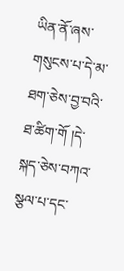ཡིན་ནོ་ཞས་གསུངས་པ་དེ་མ་ཐག་ཅེས་བྱ་བའི་ཐ་ཚིག་གོ །དེ་སྐད་ཅེས་བཀའ་སྩལ་པ་དང་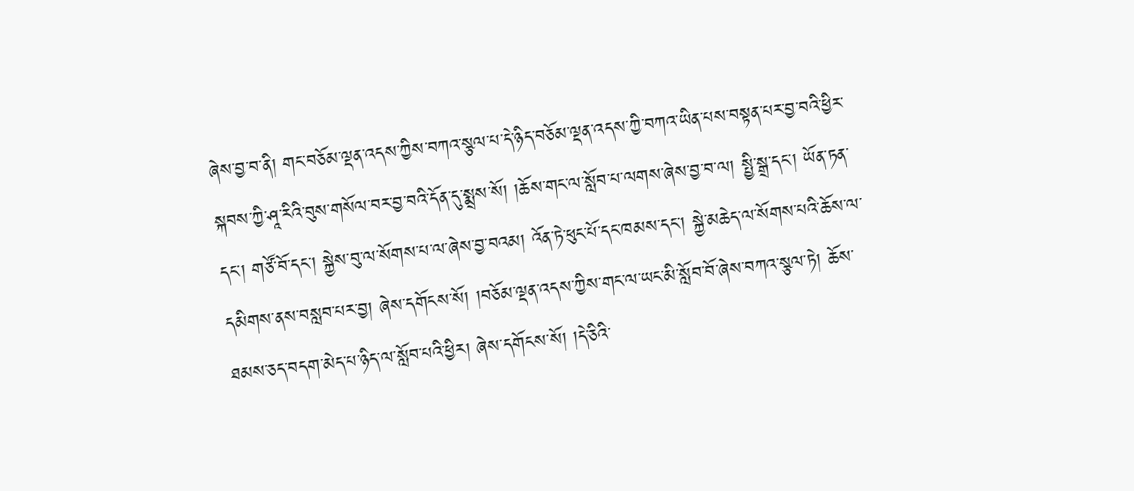ཞེས་བྱ་བ་ནི། གང་བཅོམ་ལྡན་འདས་ཀྱིས་བཀའ་སྩལ་པ་དེ་ཉིད་བཅོམ་ལྡན་འདས་ཀྱི་བཀའ་ཡིན་པས་བསྟན་པར་བྱ་བའི་ཕྱིར་སྐབས་ཀྱི་ཤཱ་རིའི་བུས་གསོལ་བར་བྱ་བའི་དོན་དུ་སྨྲས་སོ། །ཆོས་གང་ལ་སློབ་པ་ལགས་ཞེས་བྱ་བ་ལ། སྤྱི་སྒྲ་དང་། ཡོན་ཏན་དང་། གཙོ་བོ་དང་། སྐྱེས་བུ་ལ་སོགས་པ་ལ་ཞེས་བྱ་བའམ། འོན་ཏེ་ཕུང་པོ་དང་ཁམས་དང་། སྐྱེ་མཆེད་ལ་སོགས་པའི་ཆོས་ལ་དམིགས་ནས་བསླབ་པར་བྱ། ཞེས་དགོངས་སོ། །བཅོམ་ལྡན་འདས་ཀྱིས་གང་ལ་ཡང་མི་སློབ་བོ་ཞེས་བཀའ་སྩལ་ཏེ། ཆོས་ཐམས་ཅད་བདག་མེད་པ་ཉིད་ལ་སློབ་པའི་ཕྱིར། ཞེས་དགོངས་སོ། །དེ་ཅིའི་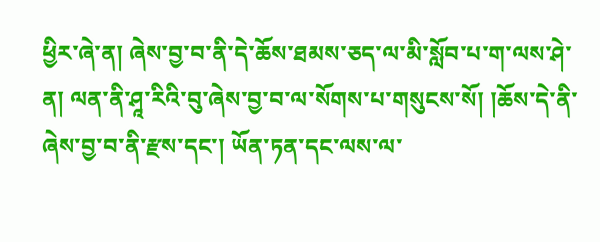ཕྱིར་ཞེ་ན། ཞེས་བྱ་བ་ནི་དེ་ཆོས་ཐམས་ཅད་ལ་མི་སློབ་པ་ག་ལས་ཤེ་ན། ལན་ནི་ཤཱ་རིའི་བུ་ཞེས་བྱ་བ་ལ་སོགས་པ་གསུངས་སོ། །ཆོས་དེ་ནི་ཞེས་བྱ་བ་ནི་རྫས་དང་། ཡོན་ཏན་དང་ལས་ལ་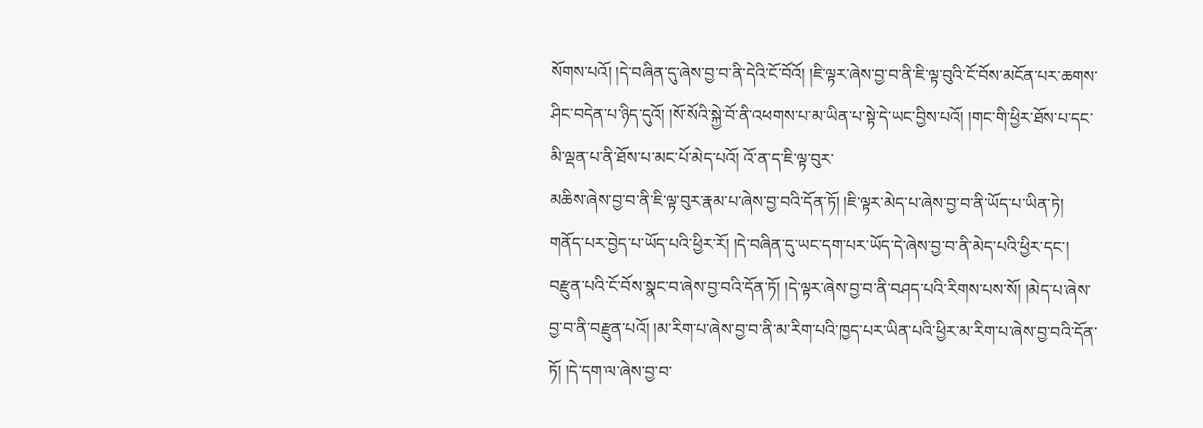སོགས་པའོ། །དེ་བཞིན་དུ་ཞེས་བྱ་བ་ནི་དེའི་ངོ་བོའོ། །ཇི་ལྟར་ཞེས་བྱ་བ་ནི་ཇི་ལྟ་བུའི་ངོ་བོས་མངོན་པར་ཆགས་ཤིང་བདེན་པ་ཉིད་དུའོ། །སོ་སོའི་སྐྱེ་བོ་ནི་འཕགས་པ་མ་ཡིན་པ་སྟེ་དེ་ཡང་བྱིས་པའོ། །གང་གི་ཕྱིར་ཐོས་པ་དང་མི་ལྡན་པ་ནི་ཐོས་པ་མང་པོ་མེད་པའོ། འོ་ན་ད་ཇི་ལྟ་བུར་
མཆིས་ཞེས་བྱ་བ་ནི་ཇི་ལྟ་བུར་རྣམ་པ་ཞེས་བྱ་བའི་དོན་ཏོ། །ཇི་ལྟར་མེད་པ་ཞེས་བྱ་བ་ནི་ཡོད་པ་ཡིན་ཏེ། གནོད་པར་བྱེད་པ་ཡོད་པའི་ཕྱིར་རོ། །དེ་བཞིན་དུ་ཡང་དག་པར་ཡོད་དེ་ཞེས་བྱ་བ་ནི་མེད་པའི་ཕྱིར་དང་། བརྫུན་པའི་ངོ་བོས་སྣང་བ་ཞེས་བྱ་བའི་དོན་ཏོ། །དེ་ལྟར་ཞེས་བྱ་བ་ནི་བཤད་པའི་རིགས་པས་སོ། །མེད་པ་ཞེས་བྱ་བ་ནི་བརྫུན་པའོ། །མ་རིག་པ་ཞེས་བྱ་བ་ནི་མ་རིག་པའི་ཁྱད་པར་ཡིན་པའི་ཕྱིར་མ་རིག་པ་ཞེས་བྱ་བའི་དོན་ཏོ། །དེ་དག་ལ་ཞེས་བྱ་བ་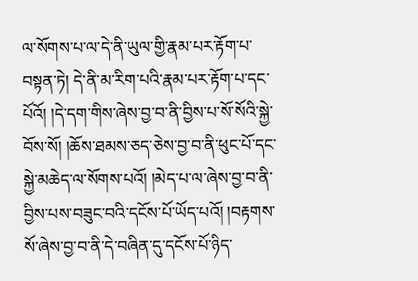ལ་སོགས་པ་ལ་དེ་ནི་ཡུལ་གྱི་རྣམ་པར་རྟོག་པ་བསྟན་ཏེ། དེ་ནི་མ་རིག་པའི་རྣམ་པར་རྟོག་པ་དང་པོའོ། །དེ་དག་གིས་ཞེས་བྱ་བ་ནི་བྱིས་པ་སོ་སོའི་སྐྱེ་བོས་སོ། །ཆོས་ཐམས་ཅད་ཅེས་བྱ་བ་ནི་ཕུང་པོ་དང་སྐྱེ་མཆེད་ལ་སོགས་པའོ། །མེད་པ་ལ་ཞེས་བྱ་བ་ནི་བྱིས་པས་བཟུང་བའི་དངོས་པོ་ཡོད་པའོ། །བརྟགས་སོ་ཞེས་བྱ་བ་ནི་དེ་བཞིན་དུ་དངོས་པོ་ཉིད་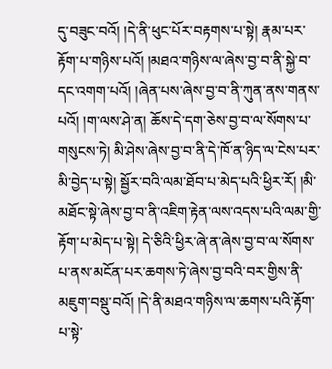དུ་བཟུང་བའོ། །དེ་ནི་ཕུང་པོར་བརྟགས་པ་སྟེ། རྣམ་པར་རྟོག་པ་གཉིས་པའོ། །མཐའ་གཉིས་ལ་ཞེས་བྱ་བ་ནི་སྐྱེ་བ་དང་འགག་པའོ། །ཞེན་པས་ཞེས་བྱ་བ་ནི་ཀུན་ནས་གནས་པའོ། །ག་ལས་ཤེ་ན། ཆོས་དེ་དག་ཅེས་བྱ་བ་ལ་སོགས་པ་གསུངས་ཏེ། མི་ཤེས་ཞེས་བྱ་བ་ནི་དེ་ཁོ་ན་ཉིད་ལ་ངེས་པར་མི་བྱེད་པ་སྟེ། སྦྱོར་བའི་ལམ་ཐོབ་པ་མེད་པའི་ཕྱིར་རོ། །མི་མཐོང་སྟེ་ཞེས་བྱ་བ་ནི་འཇིག་རྟེན་ལས་འདས་པའི་ལམ་གྱི་རྟོག་པ་མེད་པ་སྟེ། དེ་ཅིའི་ཕྱིར་ཞེ་ན་ཞེས་བྱ་བ་ལ་སོགས་པ་ནས་མངོན་པར་ཆགས་ཏེ་ཞེས་བྱ་བའི་བར་གྱིས་ནི་མཇུག་བསྡུ་བའོ། །དེ་ནི་མཐའ་གཉིས་ལ་ཆགས་པའི་རྟོག་པ་སྟེ་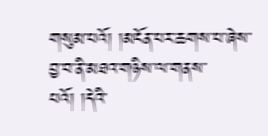གསུམ་པའོ། །མངོན་པར་ཆགས་པ་ཞེས་བྱ་བ་ནི་མཐའ་གཉིས་ལ་གནས་པའོ། །དེའི་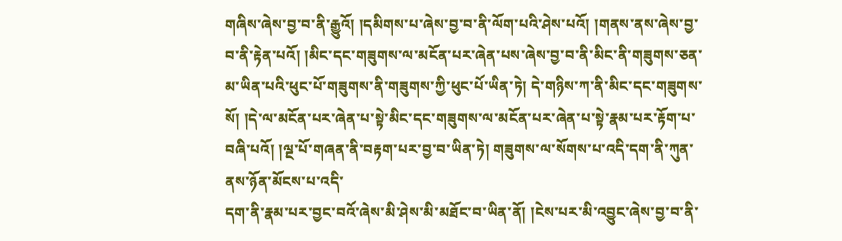གཞིས་ཞེས་བྱ་བ་ནི་རྒྱུའོ། །དམིགས་པ་ཞེས་བྱ་བ་ནི་ལོག་པའི་ཤེས་པའོ། །གནས་ནས་ཞེས་བྱ་བ་ནི་རྟེན་པའོ། །མིང་དང་གཟུགས་ལ་མངོན་པར་ཞེན་པས་ཞེས་བྱ་བ་ནི་མིང་ནི་གཟུགས་ཅན་མ་ཡིན་པའི་ཕུང་པོ་གཟུགས་ནི་གཟུགས་ཀྱི་ཕུང་པོ་ཡིན་ཏེ། དེ་གཉིས་ཀ་ནི་མིང་དང་གཟུགས་སོ། །དེ་ལ་མངོན་པར་ཞེན་པ་སྟེ་མིང་དང་གཟུགས་ལ་མངོན་པར་ཞེན་པ་སྟེ་རྣམ་པར་རྟོག་པ་བཞི་པའོ། །ལྔ་པོ་གཞན་ནི་བརྟག་པར་བྱ་བ་ཡིན་ཏེ། གཟུགས་ལ་སོགས་པ་འདི་དག་ནི་ཀུན་ནས་ཉོན་མོངས་པ་འདི་
དག་ནི་རྣམ་པར་བྱང་བའོ་ཞེས་མི་ཤེས་མི་མཐོང་བ་ཡིན་ནོ། །ངེས་པར་མི་འབྱུང་ཞེས་བྱ་བ་ནི་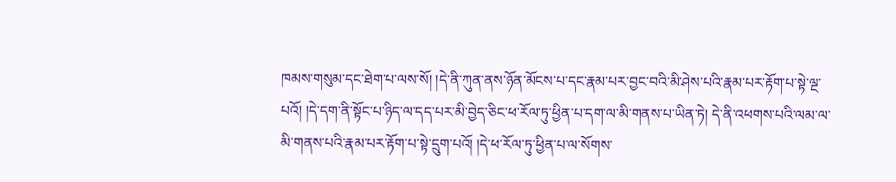ཁམས་གསུམ་དང་ཐེག་པ་ལས་སོ། །དེ་ནི་ཀུན་ནས་ཉོན་མོངས་པ་དང་རྣམ་པར་བྱང་བའི་མི་ཤེས་པའི་རྣམ་པར་རྟོག་པ་སྟེ་ལྔ་པའོ། །དེ་དག་ནི་སྟོང་པ་ཉིད་ལ་དད་པར་མི་བྱེད་ཅིང་ཕ་རོལ་ཏུ་ཕྱིན་པ་དག་ལ་མི་གནས་པ་ཡིན་ཏེ། དེ་ནི་འཕགས་པའི་ལམ་ལ་མི་གནས་པའི་རྣམ་པར་རྟོག་པ་སྟེ་དྲུག་པའོ། །དེ་ཕ་རོལ་ཏུ་ཕྱིན་པ་ལ་སོགས་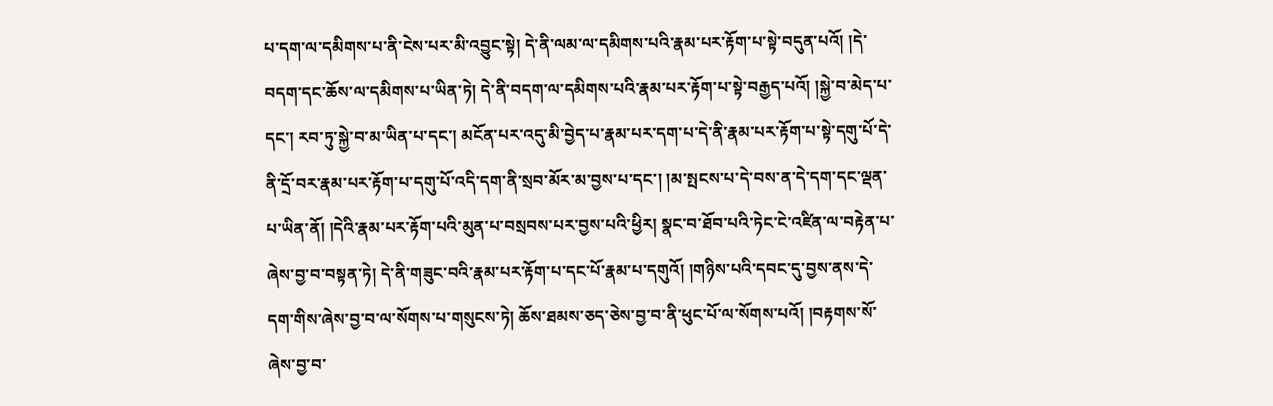པ་དག་ལ་དམིགས་པ་ནི་ངེས་པར་མི་འབྱུང་སྟེ། དེ་ནི་ལམ་ལ་དམིགས་པའི་རྣམ་པར་རྟོག་པ་སྟེ་བདུན་པའོ། །དེ་བདག་དང་ཆོས་ལ་དམིགས་པ་ཡིན་ཏེ། དེ་ནི་བདག་ལ་དམིགས་པའི་རྣམ་པར་རྟོག་པ་སྟེ་བརྒྱད་པའོ། །སྐྱེ་བ་མེད་པ་དང་། རབ་ཏུ་སྐྱེ་བ་མ་ཡིན་པ་དང་། མངོན་པར་འདུ་མི་བྱེད་པ་རྣམ་པར་དག་པ་དེ་ནི་རྣམ་པར་རྟོག་པ་སྟེ་དགུ་པོ་དེ་ནི་དྲོ་བར་རྣམ་པར་རྟོག་པ་དགུ་པོ་འདི་དག་ནི་སྲབ་མོར་མ་བྱས་པ་དང་། །མ་སྤངས་པ་དེ་བས་ན་དེ་དག་དང་ལྡན་པ་ཡིན་ནོ། །དེའི་རྣམ་པར་རྟོག་པའི་མུན་པ་བསྲབས་པར་བྱས་པའི་ཕྱིར། སྣང་བ་ཐོབ་པའི་ཏེང་ངེ་འཛིན་ལ་བརྟེན་པ་ཞེས་བྱ་བ་བསྟན་ཏེ། དེ་ནི་གཟུང་བའི་རྣམ་པར་རྟོག་པ་དང་པོ་རྣམ་པ་དགུའོ། །གཉིས་པའི་དབང་དུ་བྱས་ནས་དེ་དག་གིས་ཞེས་བྱ་བ་ལ་སོགས་པ་གསུངས་ཏེ། ཆོས་ཐམས་ཅད་ཅེས་བྱ་བ་ནི་ཕུང་པོ་ལ་སོགས་པའོ། །བརྟགས་སོ་ཞེས་བྱ་བ་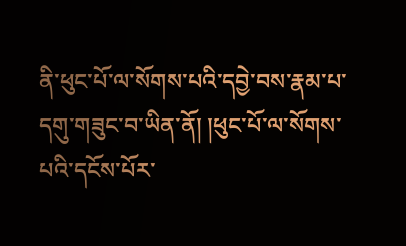ནི་ཕུང་པོ་ལ་སོགས་པའི་དབྱེ་བས་རྣམ་པ་དགུ་གཟུང་བ་ཡིན་ནོ། །ཕུང་པོ་ལ་སོགས་པའི་དངོས་པོར་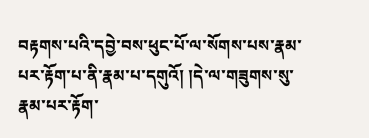བརྟགས་པའི་དབྱེ་བས་ཕུང་པོ་ལ་སོགས་པས་རྣམ་པར་རྟོག་པ་ནི་རྣམ་པ་དགུའོ། །དེ་ལ་གཟུགས་སུ་རྣམ་པར་རྟོག་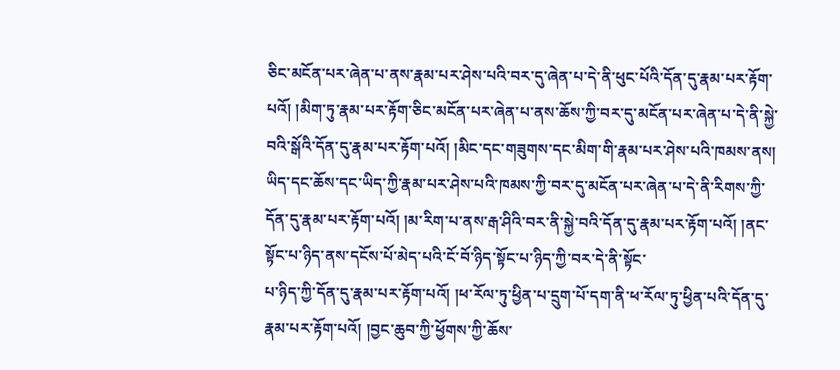ཅིང་མངོན་པར་ཞེན་པ་ནས་རྣམ་པར་ཤེས་པའི་བར་དུ་ཞེན་པ་དེ་ནི་ཕུང་པོའི་དོན་དུ་རྣམ་པར་རྟོག་པའོ། །མིག་ཏུ་རྣམ་པར་རྟོག་ཅིང་མངོན་པར་ཞེན་པ་ནས་ཆོས་ཀྱི་བར་དུ་མངོན་པར་ཞེན་པ་དེ་ནི་སྐྱེ་བའི་སྒོའི་དོན་དུ་རྣམ་པར་རྟོག་པའོ། །མིང་དང་གཟུགས་དང་མིག་གི་རྣམ་པར་ཤེས་པའི་ཁམས་ནས། ཡིད་དང་ཆོས་དང་ཡིད་ཀྱི་རྣམ་པར་ཤེས་པའི་ཁམས་ཀྱི་བར་དུ་མངོན་པར་ཞེན་པ་དེ་ནི་རིགས་ཀྱི་དོན་དུ་རྣམ་པར་རྟོག་པའོ། །མ་རིག་པ་ནས་རྒ་ཤིའི་བར་ནི་སྐྱེ་བའི་དོན་དུ་རྣམ་པར་རྟོག་པའོ། །ནང་སྟོང་པ་ཉིད་ནས་དངོས་པོ་མེད་པའི་ངོ་བོ་ཉིད་སྟོང་པ་ཉིད་ཀྱི་བར་དེ་ནི་སྟོང་
པ་ཉིད་ཀྱི་དོན་དུ་རྣམ་པར་རྟོག་པའོ། །ཕ་རོལ་ཏུ་ཕྱིན་པ་དྲུག་པོ་དག་ནི་ཕ་རོལ་ཏུ་ཕྱིན་པའི་དོན་དུ་རྣམ་པར་རྟོག་པའོ། །བྱང་ཆུབ་ཀྱི་ཕྱོགས་ཀྱི་ཆོས་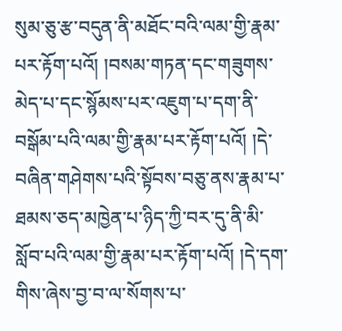སུམ་ཅུ་རྩ་བདུན་ནི་མཐོང་བའི་ལམ་གྱི་རྣམ་པར་རྟོག་པའོ། །བསམ་གཏན་དང་གཟུགས་མེད་པ་དང་སྙོམས་པར་འཇུག་པ་དག་ནི་བསྒོམ་པའི་ལམ་གྱི་རྣམ་པར་རྟོག་པའོ། །དེ་བཞིན་གཤེགས་པའི་སྟོབས་བཅུ་ནས་རྣམ་པ་ཐམས་ཅད་མཁྱེན་པ་ཉིད་ཀྱི་བར་དུ་ནི་མི་སློབ་པའི་ལམ་གྱི་རྣམ་པར་རྟོག་པའོ། །དེ་དག་གིས་ཞེས་བྱ་བ་ལ་སོགས་པ་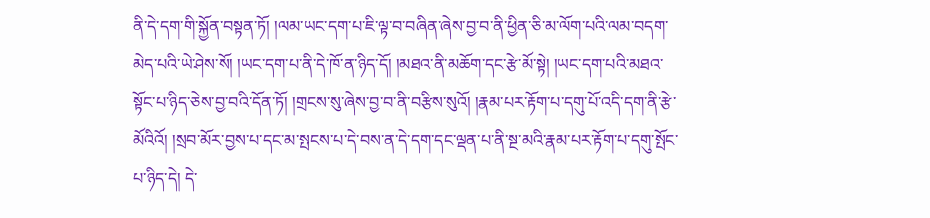ནི་དེ་དག་གི་སྐྱོན་བསྟན་ཏོ། །ལམ་ཡང་དག་པ་ཇི་ལྟ་བ་བཞིན་ཞེས་བྱ་བ་ནི་ཕྱིན་ཅི་མ་ལོག་པའི་ལམ་བདག་མེད་པའི་ཡེ་ཤེས་སོ། །ཡང་དག་པ་ནི་དེ་ཁོ་ན་ཉིད་དོ། །མཐའ་ནི་མཆོག་དང་རྩེ་མོ་སྟེ། །ཡང་དག་པའི་མཐའ་སྟོང་པ་ཉིད་ཅེས་བྱ་བའི་དོན་ཏོ། །གྲངས་སུ་ཞེས་བྱ་བ་ནི་བརྩིས་སུའོ། །རྣམ་པར་རྟོག་པ་དགུ་པོ་འདི་དག་ནི་རྩེ་མོའིའོ། །སྲབ་མོར་བྱས་པ་དང་མ་སྤངས་པ་དེ་བས་ན་དེ་དག་དང་ལྡན་པ་ནི་སྔ་མའི་རྣམ་པར་རྟོག་པ་དགུ་སྤོང་པ་ཉིད་དེ། དེ་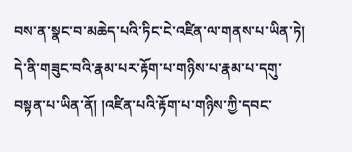བས་ན་སྣང་བ་མཆེད་པའི་ཏིང་ངེ་འཛིན་ལ་གནས་པ་ཡིན་ཏེ། དེ་ནི་གཟུང་བའི་རྣམ་པར་རྟོག་པ་གཉིས་པ་རྣམ་པ་དགུ་བསྟན་པ་ཡིན་ནོ། །འཛིན་པའི་རྟོག་པ་གཉིས་ཀྱི་དབང་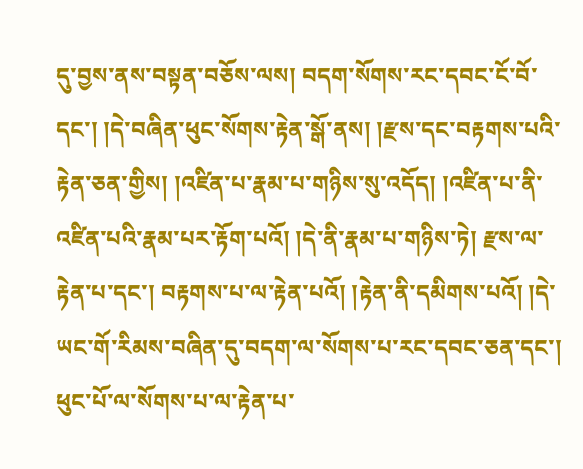དུ་བྱས་ནས་བསྟན་བཅོས་ལས། བདག་སོགས་རང་དབང་ངོ་བོ་དང་། །དེ་བཞིན་ཕུང་སོགས་རྟེན་སྒོ་ནས། །རྫས་དང་བརྟགས་པའི་རྟེན་ཅན་གྱིས། །འཛིན་པ་རྣམ་པ་གཉིས་སུ་འདོད། །འཛིན་པ་ནི་འཛིན་པའི་རྣམ་པར་རྟོག་པའོ། །དེ་ནི་རྣམ་པ་གཉིས་ཏེ། རྫས་ལ་རྟེན་པ་དང་། བརྟགས་པ་ལ་རྟེན་པའོ། །རྟེན་ནི་དམིགས་པའོ། །དེ་ཡང་གོ་རིམས་བཞིན་དུ་བདག་ལ་སོགས་པ་རང་དབང་ཅན་དང་། ཕུང་པོ་ལ་སོགས་པ་ལ་རྟེན་པ་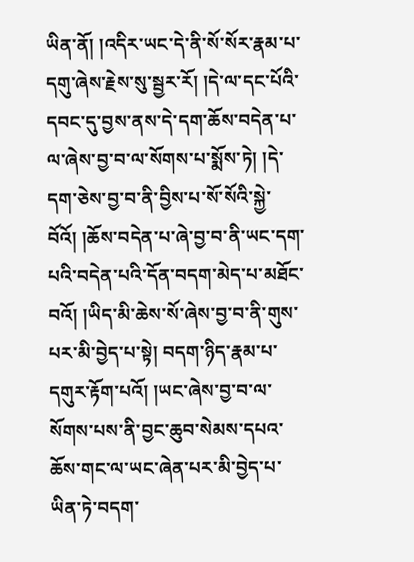ཡིན་ནོ། །འདིར་ཡང་དེ་ནི་སོ་སོར་རྣམ་པ་དགུ་ཞེས་རྗེས་སུ་སྦྱར་རོ། །དེ་ལ་དང་པོའི་དབང་དུ་བྱས་ནས་དེ་དག་ཆོས་བདེན་པ་ལ་ཞེས་བྱ་བ་ལ་སོགས་པ་སྨོས་ཏེ། །དེ་དག་ཅེས་བྱ་བ་ནི་བྱིས་པ་སོ་སོའི་སྐྱེ་བོའོ། །ཆོས་བདེན་པ་ཞེ་བྱ་བ་ནི་ཡང་དག་པའི་བདེན་པའི་དོན་བདག་མེད་པ་མཐོང་བའོ། །ཡིད་མི་ཆེས་སོ་ཞེས་བྱ་བ་ནི་གུས་པར་མི་བྱེད་པ་སྟེ། བདག་ཉིད་རྣམ་པ་དགུར་རྟོག་པའོ། །ཡང་ཞེས་བྱ་བ་ལ་སོགས་པས་ནི་བྱང་ཆུབ་སེམས་དཔའ་ཆོས་གང་ལ་ཡང་ཞེན་པར་མི་བྱེད་པ་ཡིན་ཏེ་བདག་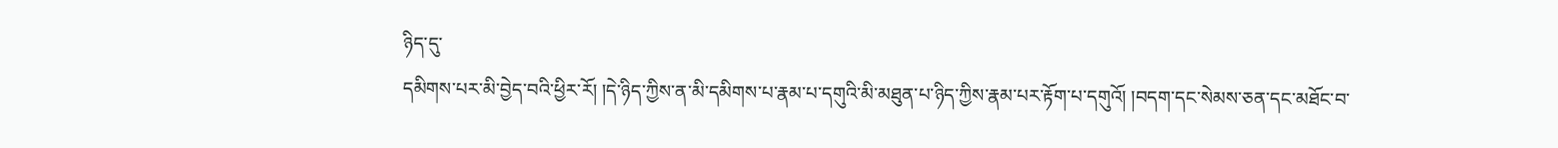ཉིད་དུ་
དམིགས་པར་མི་བྱེད་བའི་ཕྱིར་རོ། །དེ་ཉིད་ཀྱིས་ན་མི་དམིགས་པ་རྣམ་པ་དགུའི་མི་མཐུན་པ་ཉིད་ཀྱིས་རྣམ་པར་རྟོག་པ་དགུའོ། །བདག་དང་སེམས་ཅན་དང་མཐོང་བ་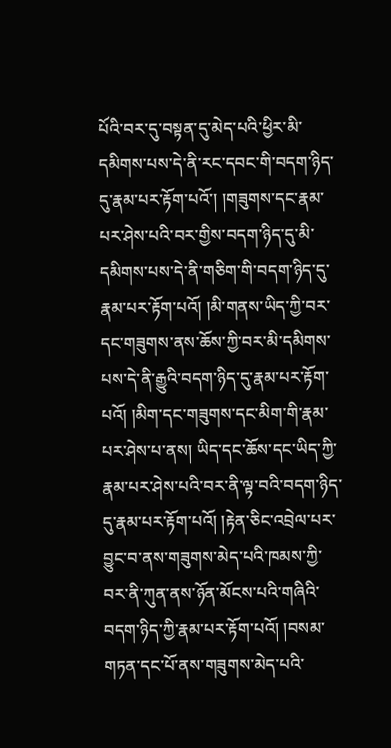པོའི་བར་དུ་བསྟན་དུ་མེད་པའི་ཕྱིར་མི་དམིགས་པས་དེ་ནི་རང་དབང་གི་བདག་ཉིད་དུ་རྣམ་པར་རྟོག་པའོ་། །གཟུགས་དང་རྣམ་པར་ཤེས་པའི་བར་གྱིས་བདག་ཉིད་དུ་མི་དམིགས་པས་དེ་ནི་གཅིག་གི་བདག་ཉིད་དུ་རྣམ་པར་རྟོག་པའོ། །མི་གནས་ཡིད་ཀྱི་བར་དང་གཟུགས་ནས་ཆོས་ཀྱི་བར་མི་དམིགས་པས་དེ་ནི་རྒྱུའི་བདག་ཉིད་དུ་རྣམ་པར་རྟོག་པའོ། །མིག་དང་གཟུགས་དང་མིག་གི་རྣམ་པར་ཤེས་པ་ནས། ཡིད་དང་ཆོས་དང་ཡིད་ཀྱི་རྣམ་པར་ཤེས་པའི་བར་ནི་ལྟ་བའི་བདག་ཉིད་དུ་རྣམ་པར་རྟོག་པའོ། །རྟེན་ཅིང་འབྲེལ་པར་བྱུང་བ་ནས་གཟུགས་མེད་པའི་ཁམས་ཀྱི་བར་ནི་ཀུན་ནས་ཉོན་མོངས་པའི་གཞིའི་བདག་ཉིད་ཀྱི་རྣམ་པར་རྟོག་པའོ། །བསམ་གཏན་དང་པོ་ནས་གཟུགས་མེད་པའི་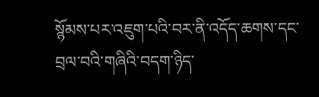སྙོམས་པར་འཇུག་པའི་བར་ནི་འདོད་ཆགས་དང་བྲལ་བའི་གཞིའི་བདག་ཉིད་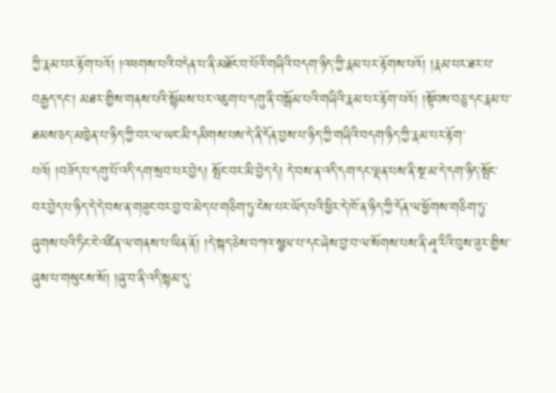ཀྱི་རྣམ་པར་རྟོག་པའོ། །འཕགས་པའི་བདེན་པ་ནི་མཐོང་བ་པོའི་གཞིའི་བདག་ཉིད་ཀྱི་རྣམ་པར་རྟོགས་པའོ། །རྣམ་པར་ཐར་པ་བརྒྱད་དང་། མཐར་གྱིས་གནས་པའི་སྙོམས་པར་འཇུག་པ་དགུ་ནི་བསྒོམ་པའི་གཞིའི་རྣམ་པར་རྟོག་པའོ། །སྟོབས་བཅུ་དང་རྣམ་པ་ཐམས་ཅད་མཁྱེན་པ་ཉིད་ཀྱི་བར་ལ་ཡང་མི་དམིགས་པས་དེ་ནི་དོན་བྱས་པ་ཉིད་ཀྱི་གཞིའི་བདག་ཉིད་ཀྱི་རྣམ་པར་རྟོག་པའོ། །བཟོད་པ་དགུ་པོ་འདི་དག་སྲབ་པར་བྱེད། སྤོང་བར་མི་བྱེད་དེ། དེ་བས་ན་འདི་དག་དང་ལྡན་པས་ནི་སྔ་མ་དེ་དག་ཉིད་སྤོང་བར་བྱེད་པ་ཉིད་དེ་དེ་བས་ན་གཟུང་བར་བྱ་བ་མེད་པ་གཅིག་ཏུ་ངེས་པར་ཡོད་པའི་ཕྱིར་དེ་ཁོ་ན་ཉིད་ཀྱི་དོན་ལ་ཕྱོགས་གཅིག་ཏུ་ཞུགས་པའི་ཏིང་ངེ་འཛིན་ལ་གནས་པ་ཡིན་ནོ། །དེ་སྐད་ཅེས་བཀའ་སྩལ་པ་དང་ཞེས་བྱ་བ་ལ་སོགས་པས་ནི་ཤཱ་རིའི་བུས་ཟུར་གྱིས་ཞུས་པ་གསུངས་སོ། །ཞུ་བ་ནི་འདི་སྙམ་དུ་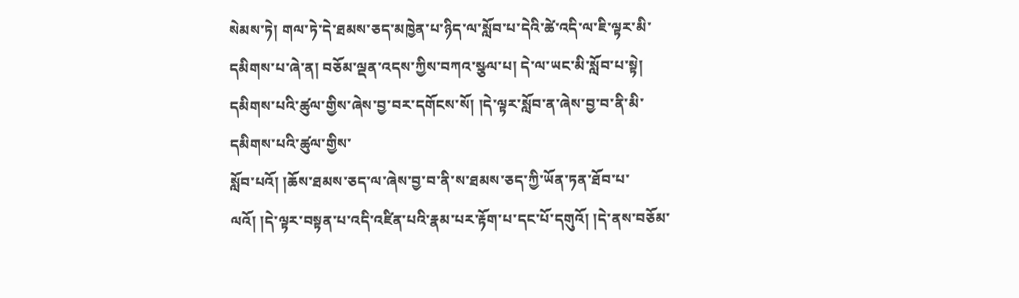སེམས་ཏེ། གལ་ཏེ་དེ་ཐམས་ཅད་མཁྱེན་པ་ཉིད་ལ་སློབ་པ་དེའི་ཚེ་འདི་ལ་ཇི་ལྟར་མི་དམིགས་པ་ཞེ་ན། བཅོམ་ལྡན་འདས་ཀྱིས་བཀའ་སྩལ་པ། དེ་ལ་ཡང་མི་སློབ་པ་སྟེ། དམིགས་པའི་ཚུལ་གྱིས་ཞེས་བྱ་བར་དགོངས་སོ། །དེ་ལྟར་སློབ་ན་ཞེས་བྱ་བ་ནི་མི་དམིགས་པའི་ཚུལ་གྱིས་
སློབ་པའོ། །ཆོས་ཐམས་ཅད་ལ་ཞེས་བྱ་བ་ནི་ས་ཐམས་ཅད་ཀྱི་ཡོན་ཏན་ཐོབ་པ་ལའོ། །དེ་ལྟར་བསྟན་པ་འདི་འཛིན་པའི་རྣམ་པར་རྟོག་པ་དང་པོ་དགུའོ། །དེ་ནས་བཅོམ་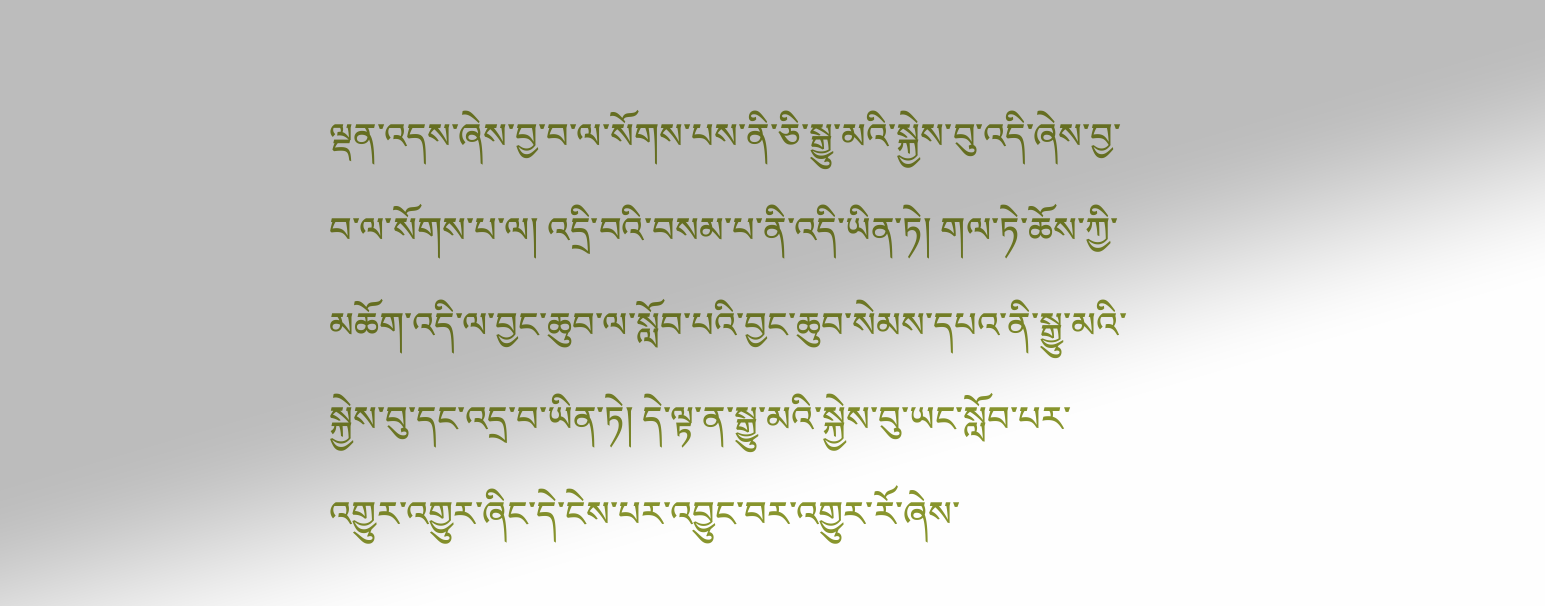ལྡན་འདས་ཞེས་བྱ་བ་ལ་སོགས་པས་ནི་ཅི་སྒྱུ་མའི་སྐྱེས་བུ་འདི་ཞེས་བྱ་བ་ལ་སོགས་པ་ལ། འདྲི་བའི་བསམ་པ་ནི་འདི་ཡིན་ཏེ། གལ་ཏེ་ཆོས་ཀྱི་མཆོག་འདི་ལ་བྱང་ཆུབ་ལ་སློབ་པའི་བྱང་ཆུབ་སེམས་དཔའ་ནི་སྒྱུ་མའི་སྐྱེས་བུ་དང་འདྲ་བ་ཡིན་ཏེ། དེ་ལྟ་ན་སྒྱུ་མའི་སྐྱེས་བུ་ཡང་སློབ་པར་འགྱུར་འགྱུར་ཞིང་དེ་ངེས་པར་འབྱུང་བར་འགྱུར་རོ་ཞེས་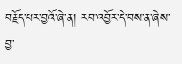བརྗོད་པར་བྱའོ་ཞེ་ན། རབ་འབྱོར་དེ་བས་ན་ཞེས་བྱ་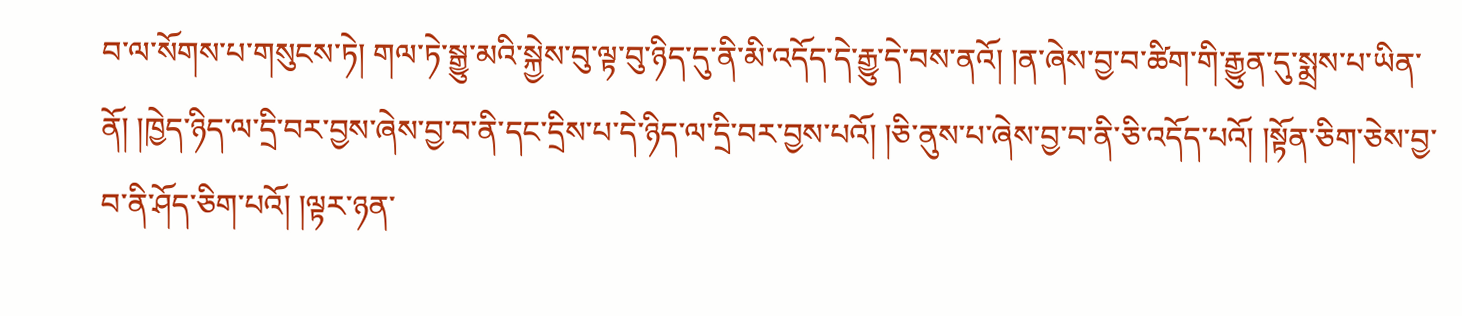བ་ལ་སོགས་པ་གསུངས་ཏེ། གལ་ཏེ་སྒྱུ་མའི་སྐྱེས་བུ་ལྟ་བུ་ཉིད་དུ་ནི་མི་འདོད་དེ་རྒྱུ་དེ་བས་ནའོ། །ན་ཞེས་བྱ་བ་ཚིག་གི་རྒྱུན་དུ་སྨྲས་པ་ཡིན་ནོ། །ཁྱེད་ཉིད་ལ་དྲི་བར་བྱས་ཞེས་བྱ་བ་ནི་དང་དྲིས་པ་དེ་ཉིད་ལ་དྲི་བར་བྱས་པའོ། །ཅི་ནུས་པ་ཞེས་བྱ་བ་ནི་ཅི་འདོད་པའོ། །སྟོན་ཅིག་ཅེས་བྱ་བ་ནི་ཤོད་ཅིག་པའོ། །ལྟར་ཉན་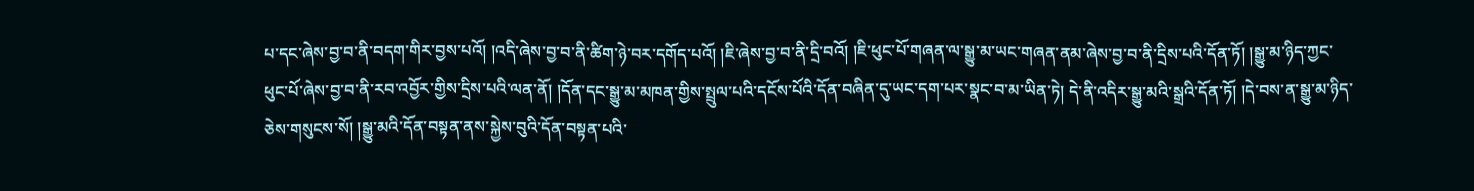པ་དང་ཞེས་བྱ་བ་ནི་བདག་གིར་བྱས་པའོ། །འདི་ཞེས་བྱ་བ་ནི་ཚིག་ཉེ་བར་དགོད་པའོ། །ཇི་ཞེས་བྱ་བ་ནི་དྲི་བའོ། །ཇི་ཕུང་པོ་གཞན་ལ་སྒྱུ་མ་ཡང་གཞན་ནམ་ཞེས་བྱ་བ་ནི་དྲིས་པའི་དོན་ཏོ། །སྒྱུ་མ་ཉིད་ཀྱང་ཕུང་པོ་ཞེས་བྱ་བ་ནི་རབ་འབྱོར་གྱིས་དྲིས་པའི་ལན་ནོ། །དོན་དང་སྒྱུ་མ་མཁན་གྱིས་སྤྲུལ་པའི་དངོས་པོའི་དོན་བཞིན་དུ་ཡང་དག་པར་སྣང་བ་མ་ཡིན་ཏེ། དེ་ནི་འདིར་སྒྱུ་མའི་སྒྲའི་དོན་ཏོ། །དེ་བས་ན་སྒྱུ་མ་ཉིད་ཅེས་གསུངས་སོ། །སྒྱུ་མའི་དོན་བསྟན་ནས་སྐྱེས་བུའི་དོན་བསྟན་པའི་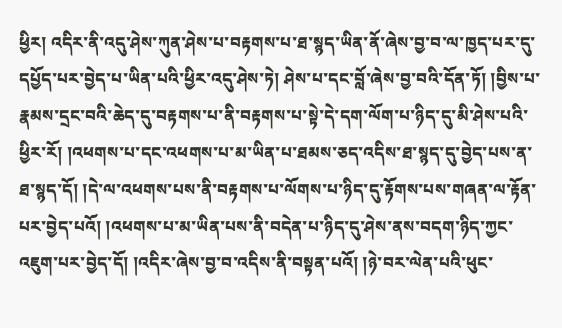ཕྱིར། འདིར་ནི་འདུ་ཤེས་ཀུན་ཤེས་པ་བརྟགས་པ་ཐ་སྙད་ཡིན་ནོ་ཞེས་བྱ་བ་ལ་ཁྱད་པར་དུ་དཔྱོད་པར་བྱེད་པ་ཡིན་པའི་ཕྱིར་འདུ་ཤེས་ཏེ། ཤེས་པ་དང་བློ་ཞེས་བྱ་བའི་དོན་ཏོ། །བྱིས་པ་རྣམས་དྲང་བའི་ཆེད་དུ་བརྟགས་པ་ནི་བརྟགས་པ་སྟེ་དེ་དག་ལོག་པ་ཉིད་དུ་མི་ཤེས་པའི་ཕྱིར་རོ། །འཕགས་པ་དང་འཕགས་པ་མ་ཡིན་པ་ཐམས་ཅད་འདིས་ཐ་སྙད་དུ་བྱེད་པས་ན་ཐ་སྙད་དོ། །དེ་ལ་འཕགས་པས་ནི་བརྟགས་པ་ལོགས་པ་ཉིད་དུ་རྟོགས་པས་གཞན་ལ་རྟོན་པར་བྱེད་པའོ། །འཕགས་པ་མ་ཡིན་པས་ནི་བདེན་པ་ཉིད་དུ་ཤེས་ནས་བདག་ཉིད་ཀྱང་འཇུག་པར་བྱེད་དོ། །འདིར་ཞེས་བྱ་བ་འདིས་ནི་བསྟན་པའོ། །ཉེ་བར་ལེན་པའི་ཕུང་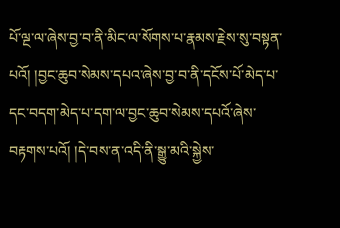པོ་ལྔ་ལ་ཞེས་བྱ་བ་ནི་མིང་ལ་སོགས་པ་རྣམས་རྗེས་སུ་བསྟན་
པའོ། །བྱང་ཆུབ་སེམས་དཔའ་ཞེས་བྱ་བ་ནི་དངོས་པོ་མེད་པ་དང་བདག་མེད་པ་དག་ལ་བྱང་ཆུབ་སེམས་དཔའོ་ཞེས་བརྟགས་པའོ། །དེ་བས་ན་འདི་ནི་སྒྱུ་མའི་སྐྱེས་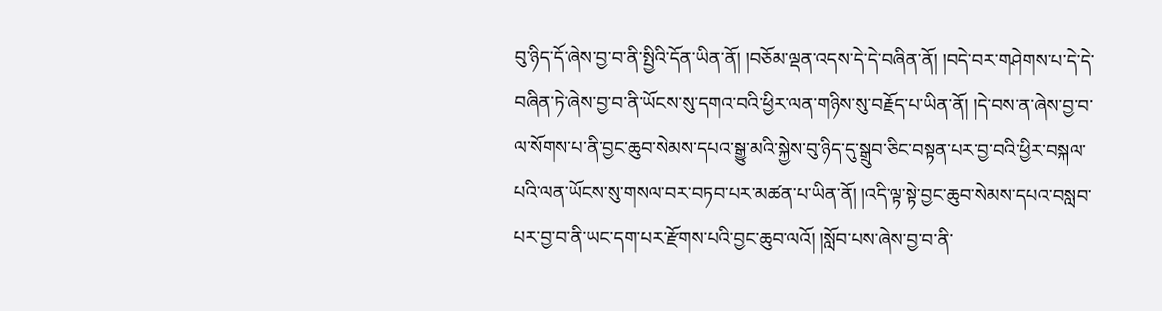བུ་ཉིད་དོ་ཞེས་བྱ་བ་ནི་སྤྱིའི་དོན་ཡིན་ནོ། །བཅོམ་ལྡན་འདས་དེ་དེ་བཞིན་ནོ། །བདེ་བར་གཤེགས་པ་དེ་དེ་བཞིན་ཏེ་ཞེས་བྱ་བ་ནི་ཡོངས་སུ་དགའ་བའི་ཕྱིར་ལན་གཉིས་སུ་བརྗོད་པ་ཡིན་ནོ། །དེ་བས་ན་ཞེས་བྱ་བ་ལ་སོགས་པ་ནི་བྱང་ཆུབ་སེམས་དཔའ་སྒྱུ་མའི་སྐྱེས་བུ་ཉིད་དུ་སྒྲུབ་ཅིང་བསྟན་པར་བྱ་བའི་ཕྱིར་བསྐལ་པའི་ལན་ཡོངས་སུ་གསལ་བར་བཏབ་པར་མཚན་པ་ཡིན་ནོ། །འདི་ལྟ་སྟེ་བྱང་ཆུབ་སེམས་དཔའ་བསླབ་པར་བྱ་བ་ནི་ཡང་དག་པར་རྫོགས་པའི་བྱང་ཆུབ་ལའོ། །སློབ་པས་ཞེས་བྱ་བ་ནི་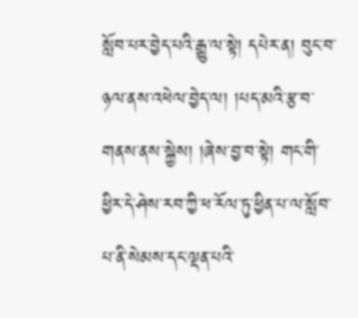སློབ་པར་བྱེད་པའི་རྒྱུ་ལ་སྟེ། དཔེར་ན། བུང་བ་ཉལ་ནས་འཕེལ་བྱེད་ལ། །པད་མའི་རྩ་བ་གནས་ནས་སྐྱེས། །ཞེས་བྱ་བ་སྟེ། གང་གི་ཕྱིར་དེ་ཤེས་རབ་ཀྱི་ཕ་རོལ་ཏུ་ཕྱིན་པ་ལ་སློབ་པ་ནི་སེམས་དང་ལྡན་པའི་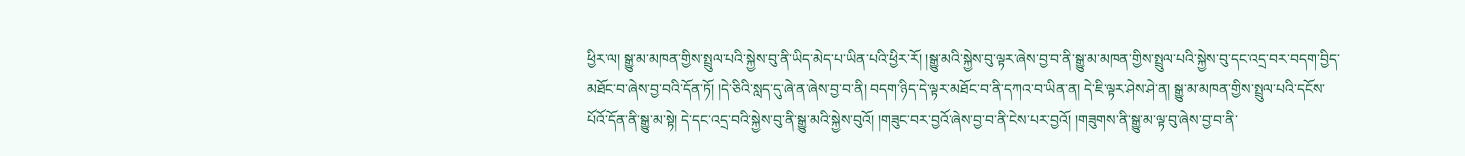ཕྱིར་ལ། སྒྱུ་མ་མཁན་གྱིས་སྤྲུལ་པའི་སྐྱེས་བུ་ནི་ཡིད་མེད་པ་ཡིན་པའི་ཕྱིར་རོ། །སྒྱུ་མའི་སྐྱེས་བུ་ལྟར་ཞེས་བྱ་བ་ནི་སྒྱུ་མ་མཁན་གྱིས་སྤྲུལ་པའི་སྐྱེས་བུ་དང་འདྲ་བར་བདག་བྱིད་མཐོང་བ་ཞེས་བྱ་བའི་དོན་ཏོ། །དེ་ཅིའི་སླད་དུ་ཞེ་ན་ཞེས་བྱ་བ་ནི། བདག་ཉིད་དེ་ལྟར་མཐོང་བ་ནི་དཀའ་བ་ཡིན་ན། དེ་ཇི་ལྟར་ཤེས་ཤེ་ན། སྒྱུ་མ་མཁན་གྱིས་སྤྲུལ་པའི་དངོས་པོའོ་དོན་ནི་སྒྱུ་མ་སྟེ། དེ་དང་འདྲ་བའི་སྐྱེས་བུ་ནི་སྒྱུ་མའི་སྐྱེས་བུའོ། །གཟུང་བར་བྱའོ་ཞེས་བྱ་བ་ནི་ངེས་པར་བྱའོ། །གཟུགས་ནི་སྒྱུ་མ་ལྟ་བུ་ཞེས་བྱ་བ་ནི་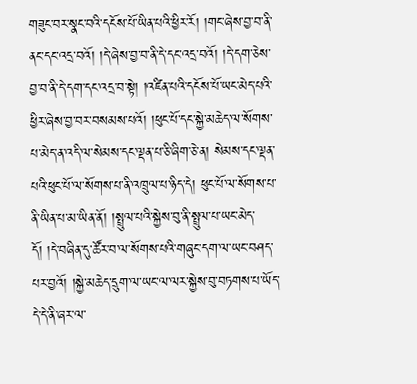གཟུང་བར་སྣང་བའི་དངོས་པོ་ཡིན་པའི་ཕྱིར་རོ། །གང་ཞེས་བྱ་བ་ནི་ནང་དང་འདྲ་བའོ། །དེ་ཞེས་བྱ་བ་ནི་དེ་དང་འདྲ་བའོ། །དེ་དག་ཅེས་བྱ་བ་ནི་དེ་དག་དང་འདྲ་བ་སྟེ། །འཛིན་པའི་དངོས་པོ་ཡང་མེད་པའི་ཕྱིར་ཞེས་བྱ་བར་བསམས་པའོ། །ཕུང་པོ་དང་སྐྱེ་མཆེད་ལ་སོགས་པ་མེད་ན་འདི་ལ་སེམས་དང་ལྡན་པ་ཅི་ཞིག་ཅེ་ན། སེམས་དང་ལྡན་པའི་ཕུང་པོ་ལ་སོགས་པ་ནི་འཁྲུལ་པ་ཉིད་དེ། ཕུང་པོ་ལ་སོགས་པ་ནི་ཡིན་པ་མ་ཡིན་ནོ། །སྤྲུལ་པའི་སྐྱེས་བུ་ནི་སྤྲུལ་པ་ཡང་མེད་དོ། །དེ་བཞིན་དུ་ཚོར་བ་ལ་སོགས་པའི་གཞུང་དག་ལ་ཡང་བཤད་པར་བྱའོ། །སྐྱེ་མཆེད་དྲུག་ལ་ཡང་ལ་ལར་སྐྱེས་བུ་བཏགས་པ་ཡོད་དེ་དེ་ནི་ཞར་ལ་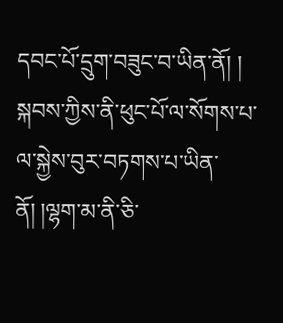དབང་པོ་དྲུག་བཟུང་བ་ཡིན་ནོ། །
སྐབས་ཀྱིས་ནི་ཕུང་པོ་ལ་སོགས་པ་ལ་སྐྱེས་བུར་བཏགས་པ་ཡིན་ནོ། །ལྷག་མ་ནི་ཅི་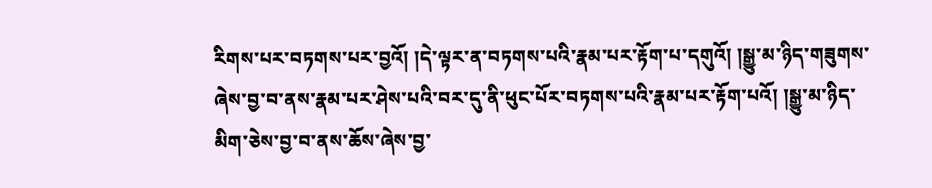རིགས་པར་བཏགས་པར་བྱའོ། །དེ་ལྟར་ན་བཏགས་པའི་རྣམ་པར་རྟོག་པ་དགུའོ། །སྒྱུ་མ་ཉིད་གཟུགས་ཞེས་བྱ་བ་ནས་རྣམ་པར་ཤེས་པའི་བར་དུ་ནི་ཕུང་པོར་བཏགས་པའི་རྣམ་པར་རྟོག་པའོ། །སྒྱུ་མ་ཉིད་མིག་ཅེས་བྱ་བ་ནས་ཆོས་ཞེས་བྱ་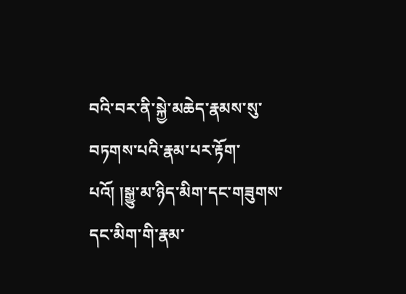བའི་བར་ནི་སྐྱེ་མཆེད་རྣམས་སུ་བཏགས་པའི་རྣམ་པར་རྟོག་པའོ། །སྒྱུ་མ་ཉིད་མིག་དང་གཟུགས་དང་མིག་གི་རྣམ་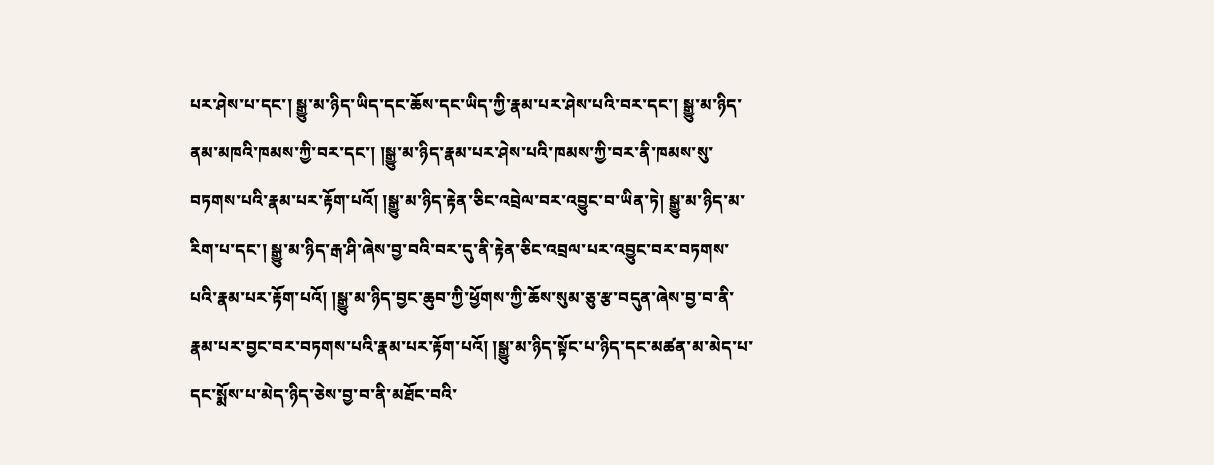པར་ཤེས་པ་དང་། སྒྱུ་མ་ཉིད་ཡིད་དང་ཆོས་དང་ཡིད་ཀྱི་རྣམ་པར་ཤེས་པའི་བར་དང་། སྒྱུ་མ་ཉིད་ནམ་མཁའི་ཁམས་ཀྱི་བར་དང་། །སྒྱུ་མ་ཉིད་རྣམ་པར་ཤེས་པའི་ཁམས་ཀྱི་བར་ནི་ཁམས་སུ་བཏགས་པའི་རྣམ་པར་རྟོག་པའོ། །སྒྱུ་མ་ཉིད་རྟེན་ཅིང་འབྲེལ་བར་འབྱུང་བ་ཡིན་ཏེ། སྒྱུ་མ་ཉིད་མ་རིག་པ་དང་། སྒྱུ་མ་ཉིད་རྒ་ཤི་ཞེས་བྱ་བའི་བར་དུ་ནི་རྟེན་ཅིང་འབྲལ་པར་འབྱུང་བར་བཏགས་པའི་རྣམ་པར་རྟོག་པའོ། །སྒྱུ་མ་ཉིད་བྱང་ཆུབ་ཀྱི་ཕྱོགས་ཀྱི་ཆོས་སུམ་ཅུ་རྩ་བདུན་ཞེས་བྱ་བ་ནི་རྣམ་པར་བྱང་བར་བཏགས་པའི་རྣམ་པར་རྟོག་པའོ། །སྒྱུ་མ་ཉིད་སྟོང་པ་ཉིད་དང་མཚན་མ་མེད་པ་དང་སྨོས་པ་མེད་ཉིད་ཅེས་བྱ་བ་ནི་མཐོང་བའི་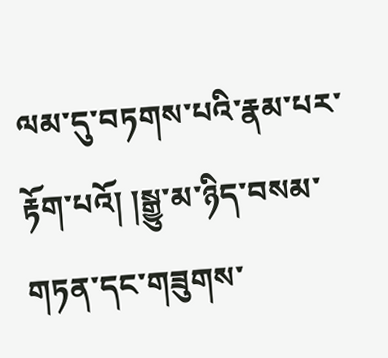ལམ་དུ་བཏགས་པའི་རྣམ་པར་རྟོག་པའོ། །སྒྱུ་མ་ཉིད་བསམ་གཏན་དང་གཟུགས་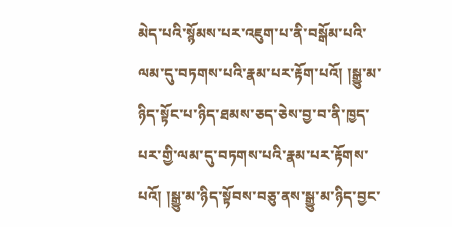མེད་པའི་སྙོམས་པར་འཇུག་པ་ནི་བསྒོམ་པའི་ལམ་དུ་བཏགས་པའི་རྣམ་པར་རྟོག་པའོ། །སྒྱུ་མ་ཉིད་སྟོང་པ་ཉིད་ཐམས་ཅད་ཅེས་བྱ་བ་ནི་ཁྱད་པར་གྱི་ལམ་དུ་བཏགས་པའི་རྣམ་པར་རྟོགས་པའོ། །སྒྱུ་མ་ཉིད་སྟོབས་བཅུ་ནས་སྒྱུ་མ་ཉིད་བྱང་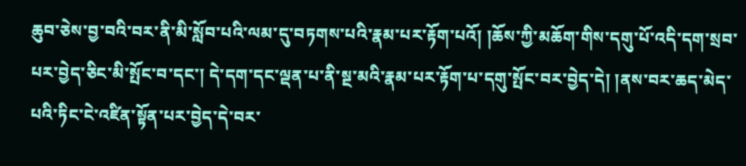ཆུབ་ཅེས་བྱ་བའི་བར་ནི་མི་སློབ་པའི་ལམ་དུ་བཏགས་པའི་རྣམ་པར་རྟོག་པའོ། །ཆོས་ཀྱི་མཆོག་གིས་དགུ་པོ་འདི་དག་སྲབ་པར་བྱེད་ཅིང་མི་སྤོང་བ་དང་། དེ་དག་དང་ལྡན་པ་ནི་སྔ་མའི་རྣམ་པར་རྟོག་པ་དགུ་སྤོང་བར་བྱེད་དེ། །ནས་བར་ཆད་མེད་པའི་ཏིང་ངེ་འཛིན་སྟོན་པར་བྱེད་དེ་བར་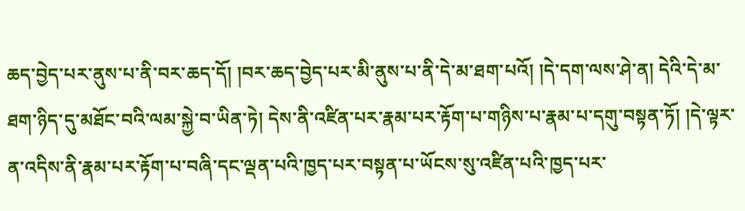ཆད་བྱེད་པར་ནུས་པ་ནི་བར་ཆད་དོ། །བར་ཆད་བྱེད་པར་མི་ནུས་པ་ནི་དེ་མ་ཐག་པའོ། །དེ་དག་ལས་ཤེ་ན། དེའི་དེ་མ་ཐག་ཉིད་དུ་མཐོང་བའི་ལམ་སྐྱེ་བ་ཡིན་ཏེ། དེས་ནི་འཛིན་པར་རྣམ་པར་རྟོག་པ་གཉིས་པ་རྣམ་པ་དགུ་བསྟན་ཏོ། །དེ་ལྟར་ན་འདིས་ནི་རྣམ་པར་རྟོག་པ་བཞི་དང་ལྡན་པའི་ཁྱད་པར་བསྟན་པ་ཡོངས་སུ་འཛིན་པའི་ཁྱད་པར་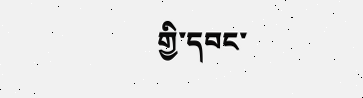གྱི་དབང་